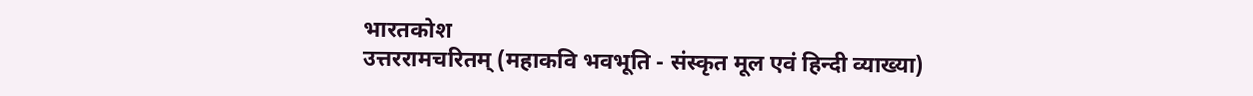भारतकोश
उत्तररामचरितम् (महाकवि भवभूति - संस्कृत मूल एवं हिन्दी व्याख्या)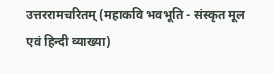उत्तररामचरितम् (महाकवि भवभूति - संस्कृत मूल एवं हिन्दी व्याख्या)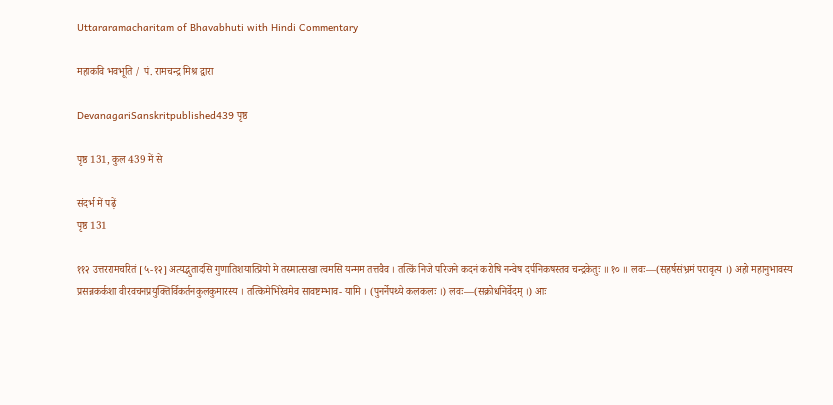Uttararamacharitam of Bhavabhuti with Hindi Commentary

महाकवि भवभूति / पं. रामचन्द्र मिश्र द्वारा

DevanagariSanskritpublished439 पृष्ठ

पृष्ठ 131, कुल 439 में से

संदर्भ में पढ़ें
पृष्ठ 131

११२ उत्तररामचरितं [५-१२] अत्यद्भुतादसि गुणातिशयात्प्रियो मे तस्मात्सखा त्वमसि यन्मम तत्तवैव । तत्किं निजे परिजने कदनं करोषि नन्वेष दर्पनिकषस्तव चन्द्रकेतुः ॥ १० ॥ लवः—(सहर्षसंभ्रमं परावृत्य ।) अहो महानुभावस्य प्रसन्नकर्कशा वीरवचनप्रयुक्तिर्विकर्तनकुलकुमारस्य । तत्किमेभिरेवमेव सावष्टम्भाव- यामि । (पुनर्नेपथ्ये कलकलः ।) लवः—(सक्रोधनिर्वेदम् ।) आः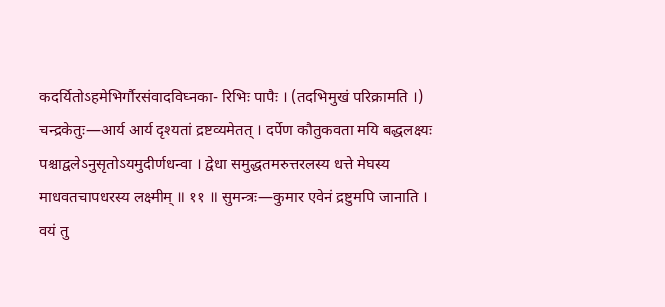कदर्यितोऽहमेभिर्गौरसंवादविघ्नका- रिभिः पापैः । (तदभिमुखं परिक्रामति ।) चन्द्रकेतुः—आर्य आर्य दृश्यतां द्रष्टव्यमेतत् । दर्पेण कौतुकवता मयि बद्धलक्ष्यः पश्चाद्वलेऽनुसृतोऽयमुदीर्णधन्वा । द्वेधा समुद्धतमरुत्तरलस्य धत्ते मेघस्य माधवतचापधरस्य लक्ष्मीम् ॥ ११ ॥ सुमन्त्रः—कुमार एवेनं द्रष्टुमपि जानाति । वयं तु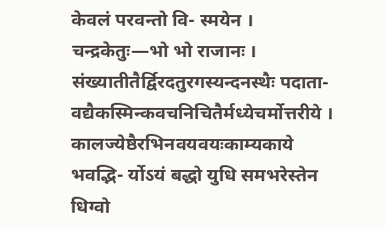केवलं परवन्तो वि- स्मयेन । चन्द्रकेतुः—भो भो राजानः । संख्यातीतैर्द्विरदतुरगस्यन्दनस्थैः पदाता- वद्यैकस्मिन्कवचनिचितैर्मध्येचर्मोत्तरीये । कालज्येष्ठैरभिनवयवयःकाम्यकाये भवद्भि- र्योऽयं बद्धो युधि समभरेस्तेन धिग्वो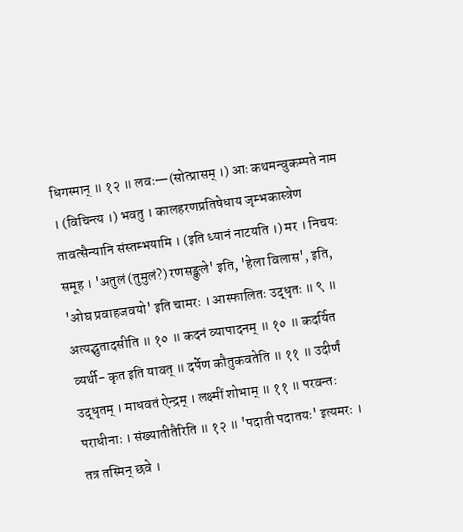धिगस्मान् ॥ १२ ॥ लवः—(सोत्प्रासम् ।) आः कथमन्वुकम्पते नाम । (विचिन्त्य ।) भवतु । कालहरणप्रतिषेधाय जृम्भकास्त्रेण तावत्सैन्यानि संस्तम्भयामि । (इति ध्यानं नाटयति ।) मर । निचयः समूह । 'अतुलं (तुमुलं?) रणसङ्कुले' इति, 'हेला विलास', इति, 'ओघ प्रवाहजवयो' इति चामरः । आस्फालितः उद्धृतः ॥ ९ ॥ अत्यद्भुतादसीति ॥ १० ॥ कदनं व्यापादनम् ॥ १० ॥ कदर्यित व्यर्थी- कृत इति यावत् ॥ दर्पेण कौतुकवतेति ॥ ११ ॥ उदीर्णं उद्धृतम् । माधवतं ऐन्द्रम् । लक्ष्मीं शोभाम् ॥ ११ ॥ परवन्तः पराधीनाः । संख्यातीतैरिति ॥ १२ ॥ 'पदाती पदातयः' इत्यमरः । तत्र तस्मिन् छवे ।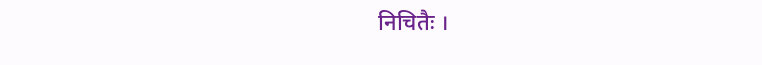निचितैः ।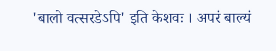'बालो वत्सरडेऽपि' इति केशवः । अपरं बाल्यं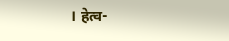। हेत्व-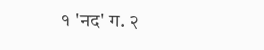१ 'नद' ग. २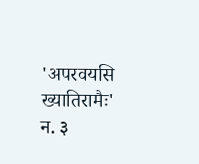'अपरवयसि ख्यातिरामैः' न. ३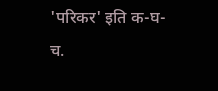'परिकर' इति क-घ-च.